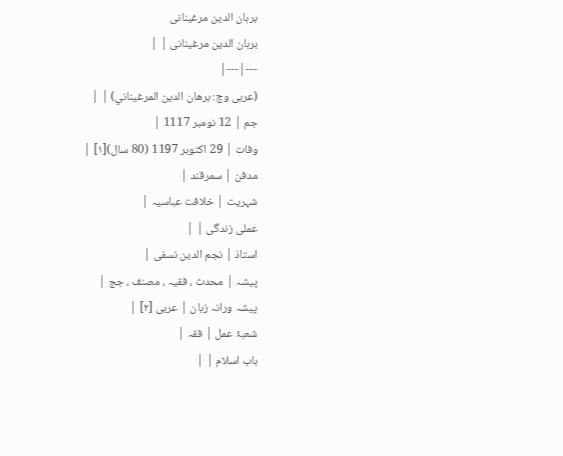برہان الدین مرغینانی
برہان الدین مرغینانی | |
---|---|
(عربی وچ: برهان الدين المرغيناني) | |
جم | 12 نومبر 1117 |
وفات | 29 اکتوبر 1197 (80 سال)[۱] |
مدفن | سمرقند |
شہریت | خلافت عباسیہ |
عملی زندگی | |
استاذ | نجم الدین نسفی |
پیشہ | محدث ، فقیہ ، مصنف ، جج |
پیشہ ورانہ زبان | عربی [۲] |
شعبۂ عمل | فقہ |
باب اسلام | |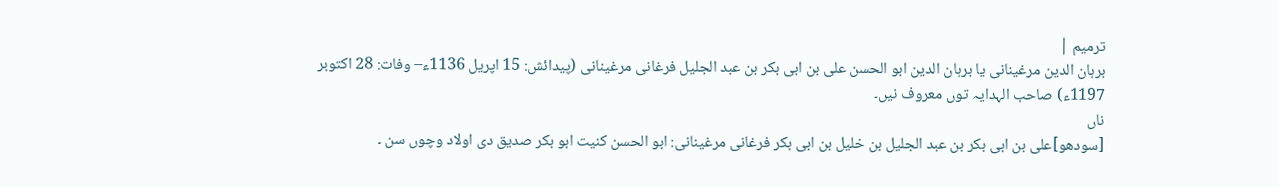ترمیم |
برہان الدین مرغینانی یا برہان الدين ابو الحسن علی بن ابی بكر بن عبد الجليل فرغانی مرغينانی (پیدائش: 15 اپریل 1136ء– وفات: 28 اکتوبر 1197ء) صاحب الہدایہ توں معروف نيں۔
ناں
[سودھو]علی بن ابی بکر بن عبد الجلیل بن خلیل بن ابی بکر فرغانی مرغینانی: ابو الحسن کنیت ابو بکر صدیق دی اولاد وچوں سن ۔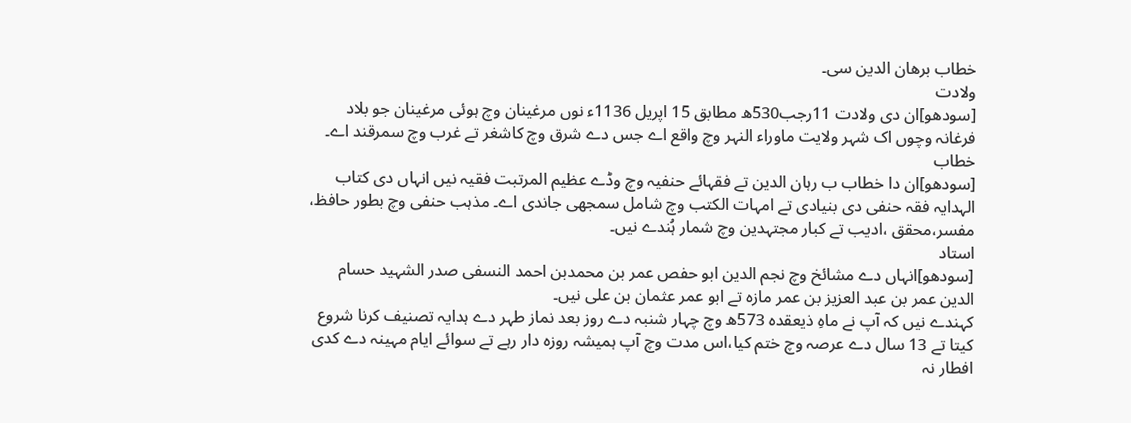خطاب برهان الدين سی۔
ولادت
[سودھو]ان دی ولادت 11رجب530ھ مطابق 15 اپریل 1136ء نوں مرغینان وچ ہوئی مرغینان جو بلاد فرغانہ وچوں اک شہر ولایت ماوراء النہر وچ واقع اے جس دے شرق وچ کاشغر تے غرب وچ سمرقند اے۔
خطاب
[سودھو]ان دا خطاب ب رہان الدین تے فقہائے حنفیہ وچ وڈے عظیم المرتبت فقیہ نيں انہاں دی کتاب الہدایہ فقہ حنفی دی بنیادی تے امہات الکتب وچ شامل سمجھی جاندی اے۔ مذہب حنفی وچ بطور حافظ، مفسر،محقق ،اديب تے کبار مجتہدين وچ شمار ہُندے نيں۔
استاد
[سودھو]انہاں دے مشائخ وچ نجم الدین ابو حفص عمر بن محمدبن احمد النسفی صدر الشہید حسام الدین عمر بن عبد العزیز بن عمر مازہ تے ابو عمر عثمان بن علی نيں۔
کہندے نيں کہ آپ نے ماہِ ذیعقدہ 573ھ وچ چہار شنبہ دے روز بعد نماز طہر دے ہدایہ تصنیف کرنا شروع کيتا تے 13 سال دے عرصہ وچ ختم کیا،اس مدت وچ آپ ہمیشہ روزہ دار رہے تے سوائے ایام مہینہ دے کدی افطار نہ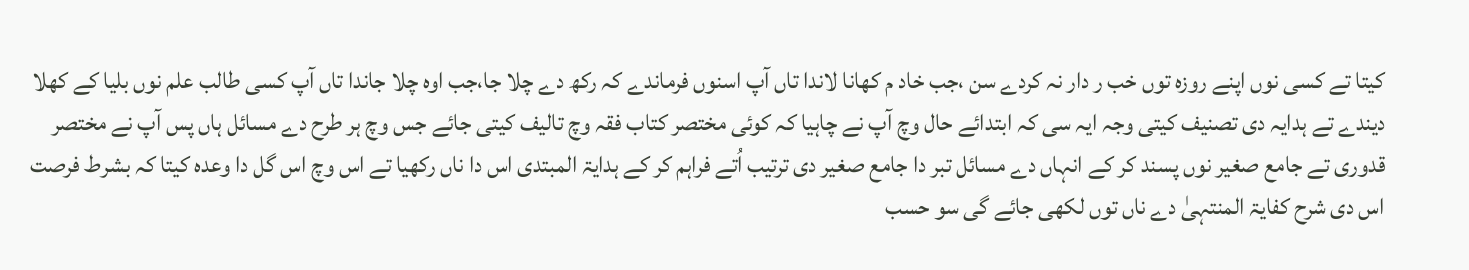کيتا تے کسی نوں اپنے روزہ توں خب ر دار نہ کردے سن ،جب خاد م کھانا لاندا تاں آپ اسنوں فرماندے کہ رکھ دے چلا جا،جب اوہ چلا جاندا تاں آپ کسی طالب علم نوں بلیا کے کھلا دیندے تے ہدایہ دی تصنیف کيتی وجہ ایہ سی کہ ابتدائے حال وچ آپ نے چاہیا کہ کوئی مختصر کتاب فقہ وچ تالیف کيتی جائے جس وچ ہر طرح دے مسائل ہاں پس آپ نے مختصر قدوری تے جامع صغیر نوں پسند کر کے انہاں دے مسائل تبر دا جامع صغیر دی ترتیب اُتے فراہم کر کے ہدایۃ المبتدی اس دا ناں رکھیا تے اس وچ اس گل دا وعدہ کيتا کہ بشرط فرصت اس دی شرح کفایۃ المنتہیٰ دے ناں توں لکھی جائے گی سو حسب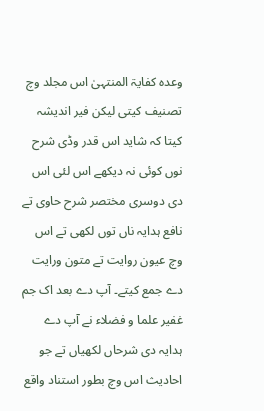وعدہ کفایۃ المنتہیٰ اس مجلد وچ تصنیف کيتی لیکن فیر اندیشہ کيتا کہ شاید اس قدر وڈی شرح نوں کوئی نہ دیکھے اس لئی اس دی دوسری مختصر شرح حاوی تے نافع ہدایہ ناں توں لکھی تے اس وچ عیون روایت تے متون ورایت دے جمع کیتے۔ آپ دے بعد اک جم غفیر علما و فضلاء نے آپ دے ہدایہ دی شرحاں لکھياں تے جو احادیث اس وچ بطور استناد واقع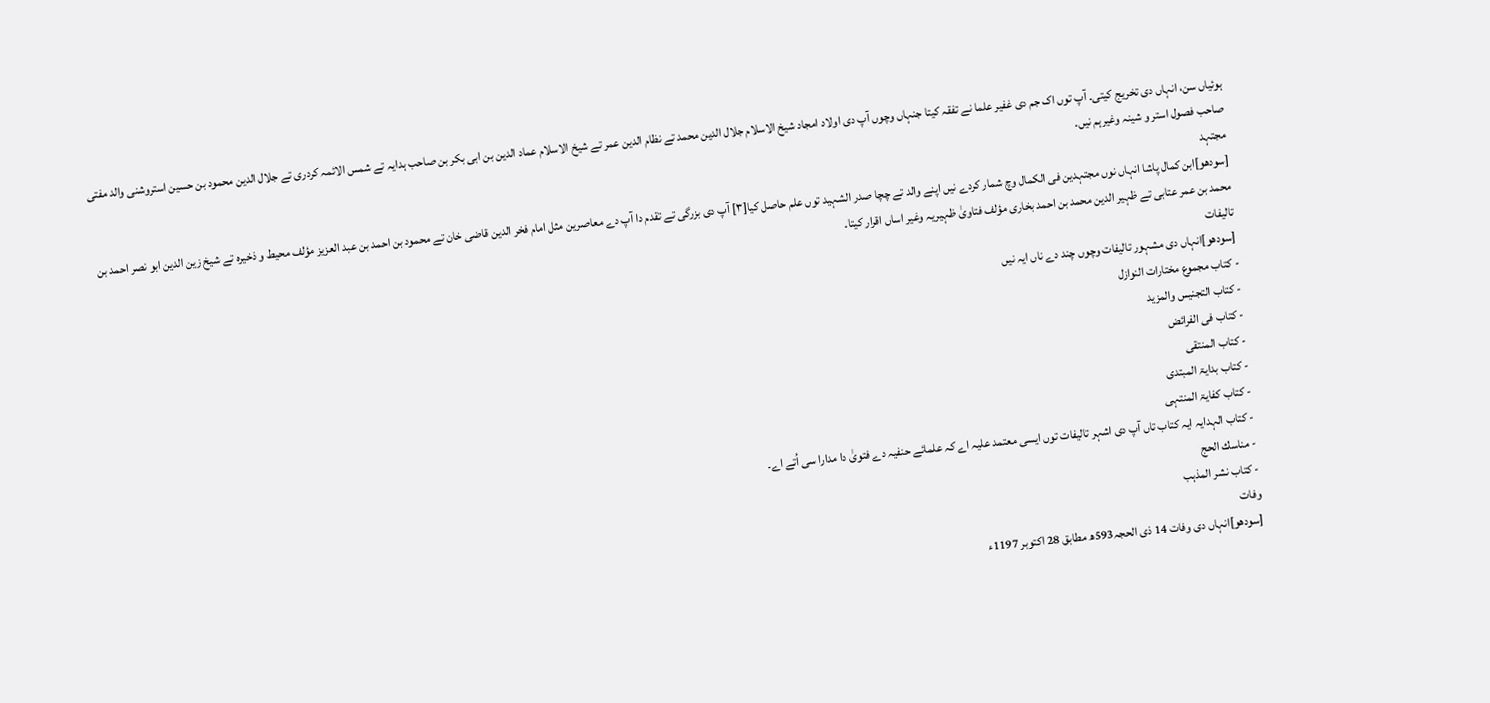ہوئیاں سن، انہاں دی تخریج کیتی۔ آپ توں اک جم دی غفیر علما نے تفقہ کيتا جنہاں وچوں آپ دی اولاد امجاد شیخ الاسلام جلال الدین محمد تے نظام الدین عمر تے شیخ الاسلام عماد الدین بن ابی بکر بن صاحب ہدایہ تے شمس الائمہ کردری تے جلال الدین محمود بن حسین استروشنی والد مفتی صاحب فصول استر و شینہ وغیرہم نيں۔
مجتہد
[سودھو]ابن کمال پاشا انہاں نوں مجتہدین فی الکمال وچ شمار کردے نيں اپنے والد تے چچا صدر الشہید توں علم حاصل کیا[۳] آپ دی بزرگی تے تقدم دا آپ دے معاصرین مثل امام فخر الدین قاضی خان تے محمود بن احمد بن عبد العزیز مؤلف محیط و ذخیرہ تے شیخ زین الدین ابو نصر احمد بن محمد بن عمر عتابی تے ظہیر الدین محمد بن احمد بخاری مؤلف فتاویٰ ظہیریہ وغیر اساں اقرار کيتا۔
تالیفات
[سودھو]انہاں دی مشہور تالیفات وچوں چند دے ناں ایہ نيں
- كتاب مجموع مختارات النوازل
- كتاب التجنيس والمزيد
- كتاب فی الفرائض
- كتاب المنتقی
- كتاب بدایۃ المبتدی
- كتاب کفایۃ المنتہی
- كتاب الہدایہ ایہ کتاب تاں آپ دی اشہر تالیفات توں ایسی معتمد علیہ اے کہ علمائے حنفیہ دے فتویٰ دا مدارا سی اُتے اے۔
- مناسك الحج
- کتاب نشر المذہب
وفات
[سودھو]انہاں دی وفات 14 ذی الحجہ593ھ مطابق 28 اکتوبر 1197ء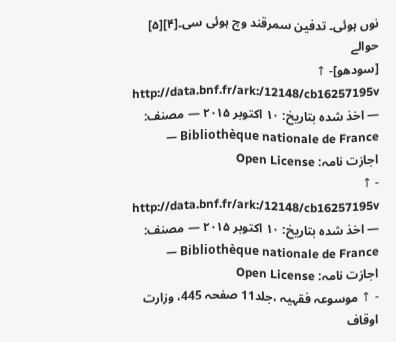نوں ہوئی۔ تدفین سمرقند وچ ہوئی سی۔[۴][۵]
حوالے
[سودھو]- ↑ http://data.bnf.fr/ark:/12148/cb16257195v — اخذ شدہ بتاریخ: ۱۰ اکتوبر ۲۰۱۵ — مصنف: Bibliothèque nationale de France — اجازت نامہ: Open License
- ↑ http://data.bnf.fr/ark:/12148/cb16257195v — اخذ شدہ بتاریخ: ۱۰ اکتوبر ۲۰۱۵ — مصنف: Bibliothèque nationale de France — اجازت نامہ: Open License
- ↑ موسوعہ فقہیہ ،جلد11 صفحہ 445، وزارت اوقاف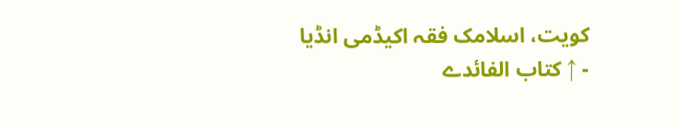کویت، اسلامک فقہ اکیڈمی انڈیا
- ↑ كتاب الفائدے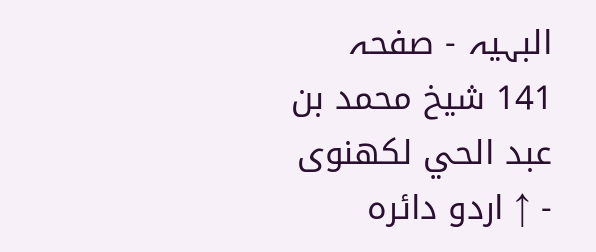البہیہ - صفحہ 141 شيخ محمد بن عبد الحي لکھنوی
- ↑ اردو دائرہ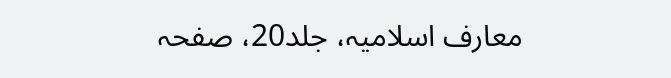معارف اسلامیہ، جلد20، صفحہ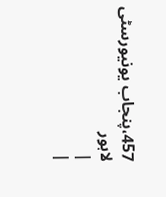457،پنجاب یونیورسٹی لاہور
|
|